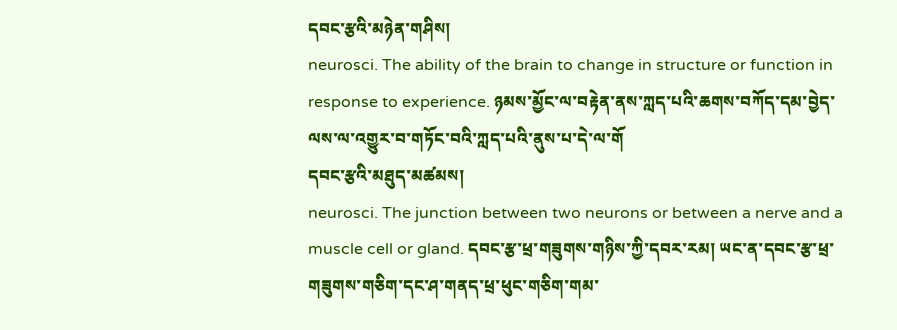དབང་རྩའི་མཉེན་གཤིས།
neurosci. The ability of the brain to change in structure or function in response to experience. ཉམས་མྱོང་ལ་བརྟེན་ནས་ཀླད་པའི་ཆགས་བཀོད་དམ་བྱེད་ལས་ལ་འགྱུར་བ་གཏོང་བའི་ཀླད་པའི་ནུས་པ་དེ་ལ་གོ
དབང་རྩའི་མཐུད་མཚམས།
neurosci. The junction between two neurons or between a nerve and a muscle cell or gland. དབང་རྩ་ཕྲ་གཟུགས་གཉིས་ཀྱི་དབར་རམ། ཡང་ན་དབང་རྩ་ཕྲ་གཟུགས་གཅིག་དང་ཤ་གནད་ཕྲ་ཕུང་གཅིག་གམ་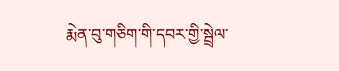རྨེན་བུ་གཅིག་གི་དབར་གྱི་སྦྲེལ་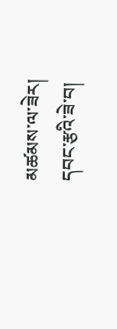མཚམས་ལ་ཟེར།
དབང་རྩའི་ཟེ་བ།